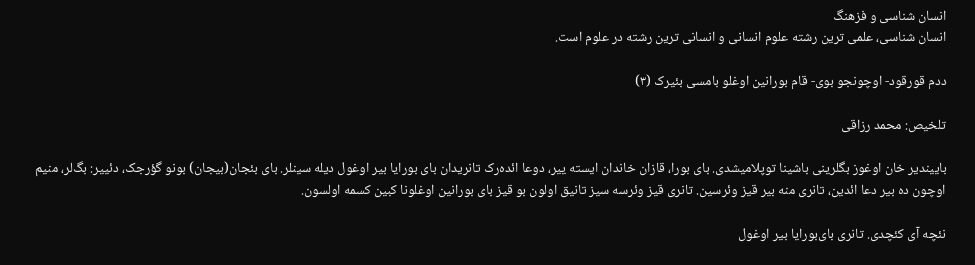انسان شناسی و فزهنگ
انسان شناسی، علمی ترین رشته علوم انسانی و انسانی ترین رشته در علوم است.

ددم قورقود- اوچونجو بوی- قام بورانین اوغلو بامسی بئیرک (۳)

تلخیص: محمد رزاقی

باییندیر خان اوغوز بگلرینی باشینا توپلامیشدی. بای بورا، قازان خاندان ایسته ییر، دوعا ائده‌رک تانریدان بای بورایا بیر اوغول دیله سینلر. بای بئجان(بیجان) بونو گؤرجک، دئییر: بگ‌لر، منیم اوچون ده بیر دعا ائدین، تانری منه بیر قیز وئرسین. تانری قیز وئرسه سیز تانیق اولون بو قیز بای بورانین اوغلونا کبین کسمه اولسون.

نئچه آی کئچدی. تانری بای‌بورایا بیر اوغول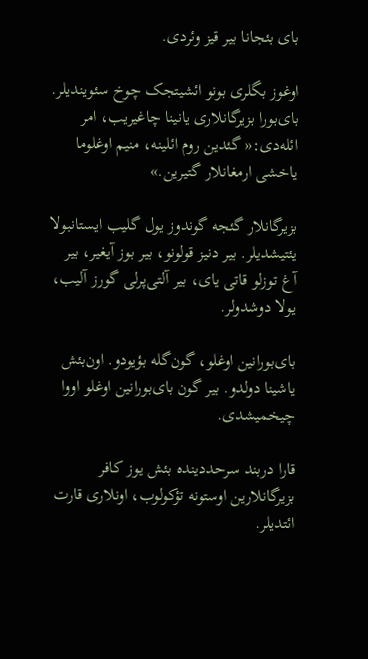بای ‌بئجانا بیر قیز وئردی.

اوغوز بگلری بونو ائشیتجک چوخ سئویندیلر. بای‌بورا بزیرگانلاری یانینا چاغیریب، امر ائله‌دی:« گئدین روم ائلینه، منیم اوغلوما یاخشی ارمغانلار گتیرین.»

بزیرگانلار گئجه گوندوز یول گلیب ایستانبولا یئتیشدیلر. بیر دنیز قولونو، بیر بوز آیغیر، بیر آغ توزلو قاتی یای، بیر آلتی‌پرلی گورز آلیب، یولا دوشدولر.

بای‌بورانین اوغلو، گون‌گله بؤیودو. اون‌بئش یاشینا دولدو. بیر گون بای‌بورانین اوغلو اووا چیخمیشدی.

قارا دربند سرحددینده بئش یوز کافر بزیرگانلارین اوستونه تؤکولوب، اونلاری قارت ائتدیلر.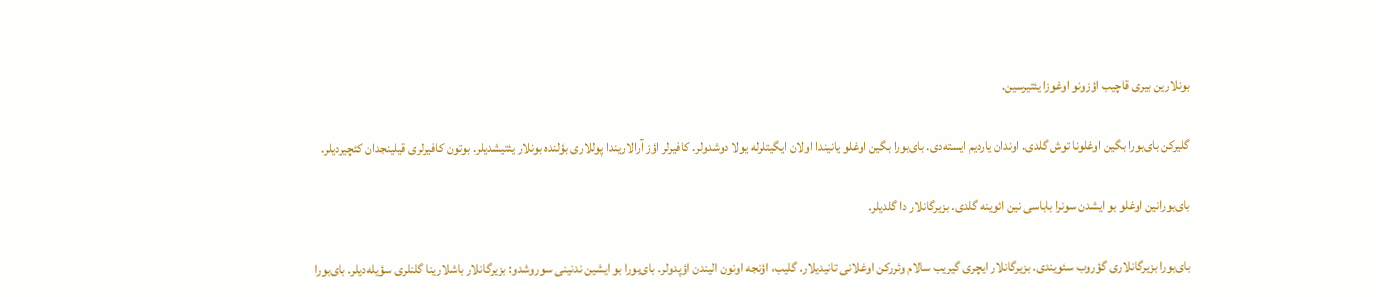بونلارین بیری قاچیب اؤزونو اوغوزا یئتیرسین.

گلیرکن بای‌بورا بگین اوغلونا توش گلدی. اوندان یاردیم ایسته‌دی. بای‌بورا بگین اوغلو یانیندا اولان ایگیتلرله یولا دوشدولر. کافیرلر اؤز آرالاریندا پوللاری بؤلنده بونلار یئتیشدیلر. بوتون کافیرلری قیلینجدان کئچیردیلر.

بای‌بورانین اوغلو بو ایشدن سونرا باباسی نین ائوینه گلدی. بزیرگانلار دا گلدیلر.

بای‌بورا بزیرگانلاری گؤروب سئویندی. بزیرگانلار ایچری گیریب سالام وئررکن اوغلانی تانیدیلار. گلیب، اؤنجه اونون الیندن اؤپدولر. بای‌بورا بو ایشین ندنینی سوروشدو: بزیرگانلار باشلارینا گلنلری سؤیله‌دیلر. بای‌بورا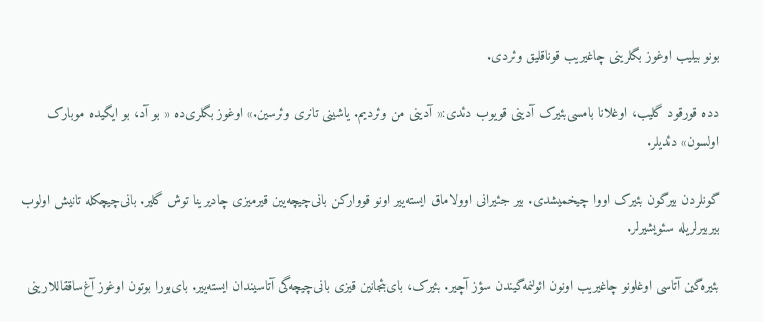بونو بیلیب اوغوز بگلرینی چاغیریب قوناقلیق وئردی.

دده قورقود گلیب، اوغلانا بامسی‌بئیرک آدینی قویوب دئدی:« آدینی من وئردیم. یاشینی تانری وئرسین.» اوغوز بگلری‌ده « بو آد، بو ایگیده موبارک اولسون» دئدیلر.

گونلردن بیرگون بئیرک اووا چیخمیشدی. بیر جئیرانی اوولاماق ایسته‌ییر اونو قووارکن بانی‌چیچه‌یین قیرمیزی چادیرینا توش گلیر. بانی‌چیچکله تانیش اولوب بیربیرلریله سئویشیرلر.

بئیره‌گین آتاسی اوغلونو چاغیریب اونون ائولنمه‌گیندن سؤز آچیر. بئیرک، بای‌بئجانین قیزی بانی‌چیچه‌گی آتاسیندان ایسته‌ییر. بای‌بورا بوتون اوغوز آغ‌ساققاللارینی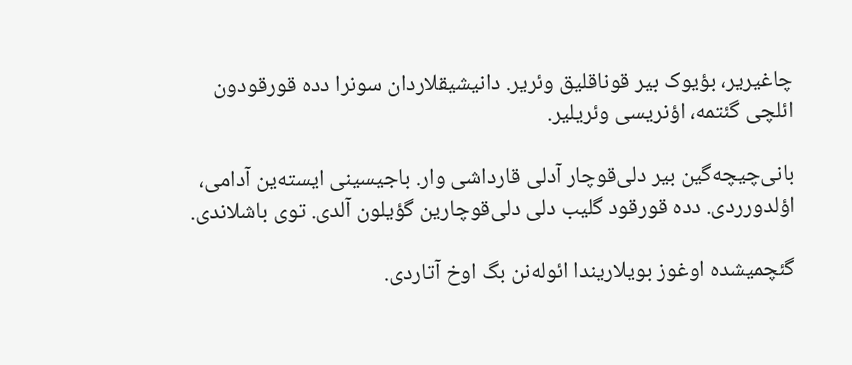چاغیریر، بؤیوک بیر قوناقلیق وئریر. دانیشیقلاردان سونرا دده قورقودون ائلچی گئتمه، اؤنریسی وئریلیر.

بانی‌چیچه‌گین بیر دلی‌قوچار آدلی قارداشی وار. باجیسینی ایسته‌ین آدامی، اؤلدورردی. دده قورقود گلیب دلی دلی‌قوچارین گؤیلون آلدی. توی باشلاندی.

گئچمیشده اوغوز بویلاریندا ائوله‌نن بگ اوخ آتاردی.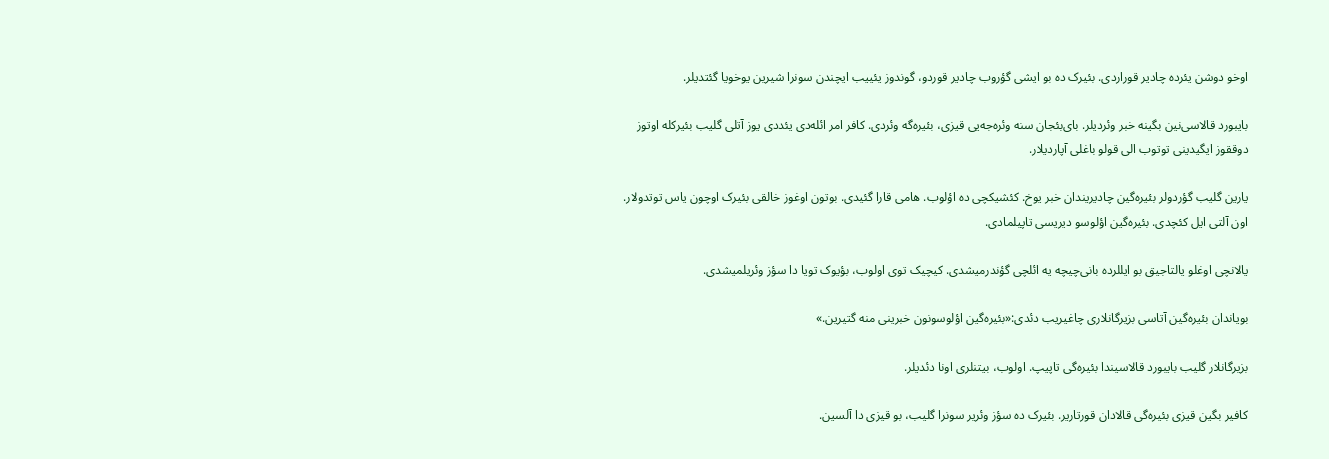اوخو دوشن یئرده چادیر قوراردی. بئیرک ده بو ایشی گؤروب چادیر قوردو، گوندوز یئییب ایچندن سونرا شیرین یوخویا گئتدیلر.

بایبورد قالاسی‌نین بگینه خبر وئردیلر. بای‌بئجان سنه وئره‌جه‌یی قیزی، بئیره‌گه وئردی. کافر امر ائله‌دی یئددی یوز آتلی گلیب بئیرکله اوتوز دوققوز ایگیدینی توتوب الی قولو باغلی آپاردیلار.

یارین گلیب گؤردولر بئیره‌گین چادیریندان خبر یوخ. کئشیکچی‌ ده اؤلوب. هامی قارا گئیدی. بوتون اوغوز خالقی بئیرک اوچون یاس توتدولار. اون آلتی ایل کئچدی. بئیره‌گین اؤلوسو دیریسی تاپیلمادی.

یالانچی اوغلو یالتاجیق بو ایللرده بانی‌چیچه یه ائلچی گؤندرمیشدی. کیچیک توی اولوب، بؤیوک تویا دا سؤز وئریلمیشدی.

بویاندان بئیره‌گین آتاسی بزیرگانلاری چاغیریب دئدی:«بئیره‌گین اؤلوسونون خبرینی منه گتیرین.»

بزیرگانلار گلیب بایبورد قالاسیندا بئیره‌گی تاپیپ. اولوب، بیتنلری اونا دئدیلر.

کافیر بگین قیزی بئیره‌گی قالادان قورتاریر. بئیرک ده سؤز وئریر سونرا گلیب، بو قیزی‌ دا آلسین.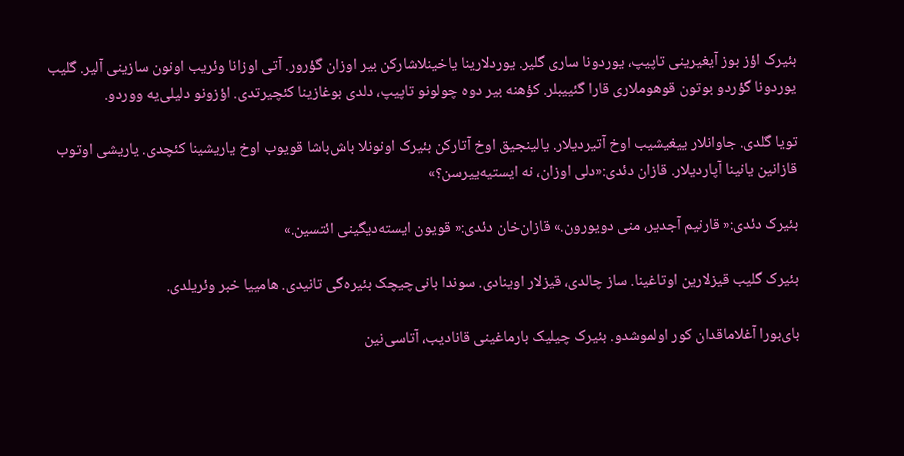بئیرک اؤز بوز آیغیرینی تاپیپ، یوردونا ساری گلیر. یوردلارینا یاخینلاشارکن بیر اوزان گؤرور. آتی اوزانا وئریب اونون سازینی آلیر. گلیب یوردونا گؤردو بوتون قوهوملاری قارا گئییبلر. کؤهنه بیر دوه چولونو تاپیپ، دلدی بوغازینا کئچیرتدی. اؤزونو دلیلی‌یه ووردو.

تویا گلدی. جاوانلار ییغیشیب اوخ آتیردیلار. یالینجیق اوخ آتارکن بئیرک اونونلا باش‌باشا قویوب اوخ یاریشینا کئچدی. یاریشی اوتوب قازانین یانینا آپاردیلار. قازان دئدی:«دلی اوزان، نه ایستیه‌ییرسن؟»

بئیرک دئدی:« قارنیم آجدیر، منی دویورون.» قازان‌خان دئدی:« قویون ایسته‌دیگینی ائتسین.»

بئیرک گلیب قیزلارین اوتاغینا. ساز چالدی، قیزلار اوینادی. سوندا بانی‌چیچک بئیره‌گی تانیدی. هامییا خبر وئریلدی.

بای‌بورا آغلاماقدان کور اولموشدو. بئیرک چیلیک بارماغینی قانادیب، آتاسی‌نین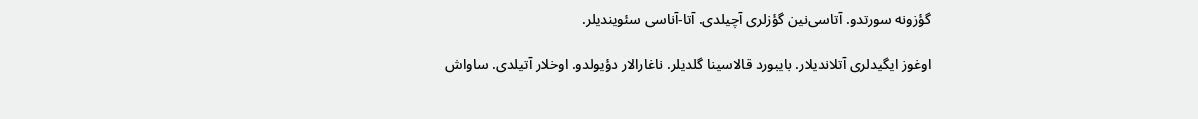گؤزونه سورتدو. آتاسی‌نین گؤزلری آچیلدی. آتا-آناسی سئویندیلر.

اوغوز ایگیدلری آتلاندیلار. بایبورد قالاسینا گلدیلر. ناغارالار دؤیولدو. اوخلار آتیلدی. ساواش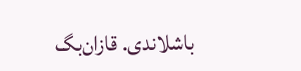باشلاندی. قازان‌بگ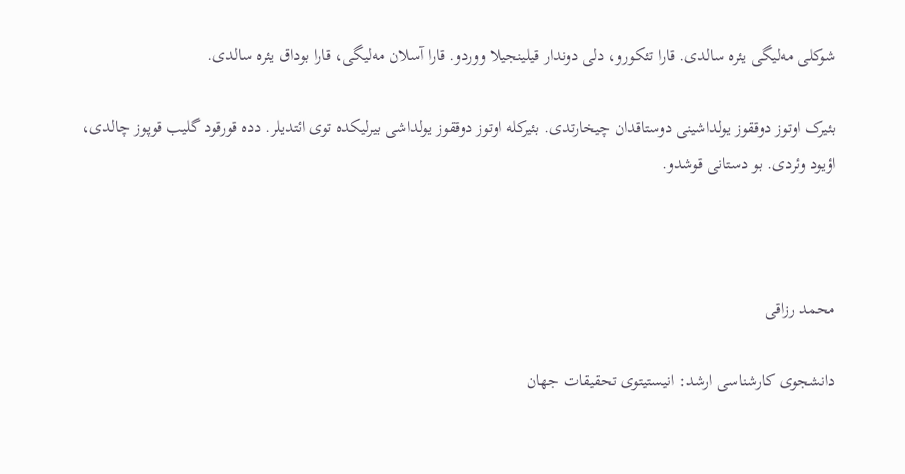شوکلی مه‌لیگی یئره سالدی. قارا تئکورو، دلی دوندار قیلینجیلا ووردو. قارا آسلان مه‌لیگی، قارا بوداق یئره سالدی.

بئیرک اوتوز دوققوز یولداشینی دوستاقدان چیخارتدی. بئیرکله اوتوز دوققوز یولداشی بیرلیکده توی ائتدیلر. دده قورقود گلیب قوپوز چالدی، اؤیود وئردی. بو دستانی قوشدو.



محمد رزاقی

دانشجوی کارشناسی ارشد: انیستیتوی تحقیقات جهان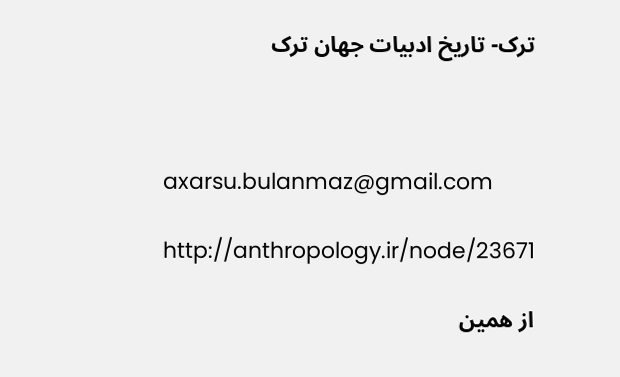ترک- تاریخ ادبیات جهان ترک



axarsu.bulanmaz@gmail.com

http://anthropology.ir/node/23671

از همین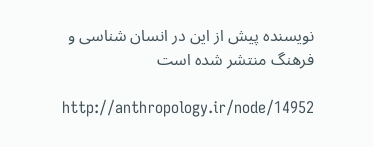نویسنده پیش از این در انسان شناسی و فرهنگ منتشر شده است

http://anthropology.ir/node/14952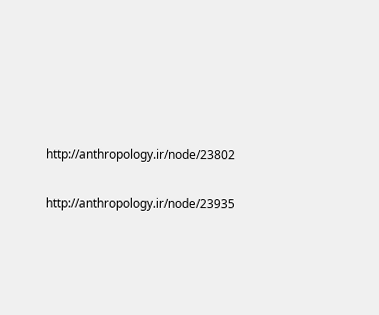http://anthropology.ir/node/23802

http://anthropology.ir/node/23935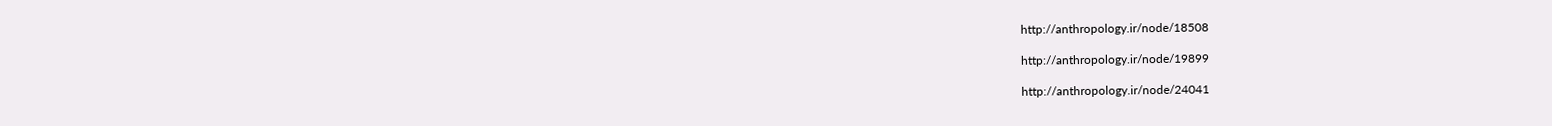http://anthropology.ir/node/18508

http://anthropology.ir/node/19899

http://anthropology.ir/node/24041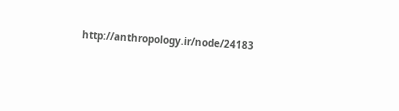http://anthropology.ir/node/24183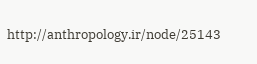http://anthropology.ir/node/25143